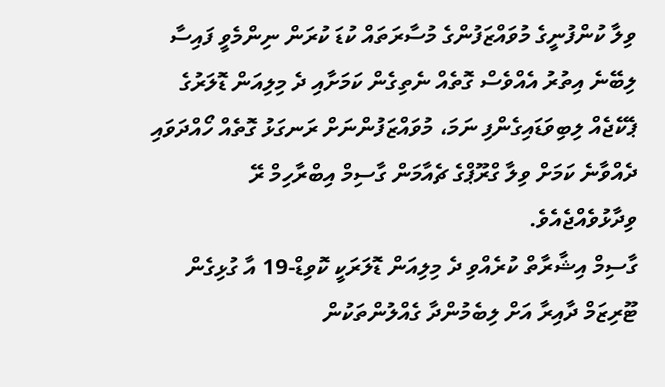ވިލާ ކުންފުނީގެ މުވައްޒަފުންގެ މުސާރަތައް ކުޑަ ކުރަން ނިންމެވީ ފައިސާ ލިބޭނެ އިތުރު އެއްވެސް ގޮތެއް ނެތިގެން ކަމަށާއި ދެ މިލިއަން ޑޮލަރުގެ ޕެކޭޖެއް ލިބިވަޑައިގެންފި ނަމަ، މުވައްޒަފުންނަށް ރަނގަޅު ގޮތެއް ހޯއްދަވައި ދެއްވާނެ ކަމަށް ވިލާ ގްރޫޕްގެ ޗެއާމަން ގާސިމް އިބްރާހިމް ރޭ ވިދާޅުވެއްޖެއެވެ.
ގާސިމް އިޝާރާތް ކުރެއްވި ދެ މިލިއަން ޑޮލަރަކީ ކޮވިޑް-19 އާ ގުޅިގެން ޓޫރިޒަމް ދާއިރާ އަށް ލިބެމުންދާ ގެއްލުންތަކުން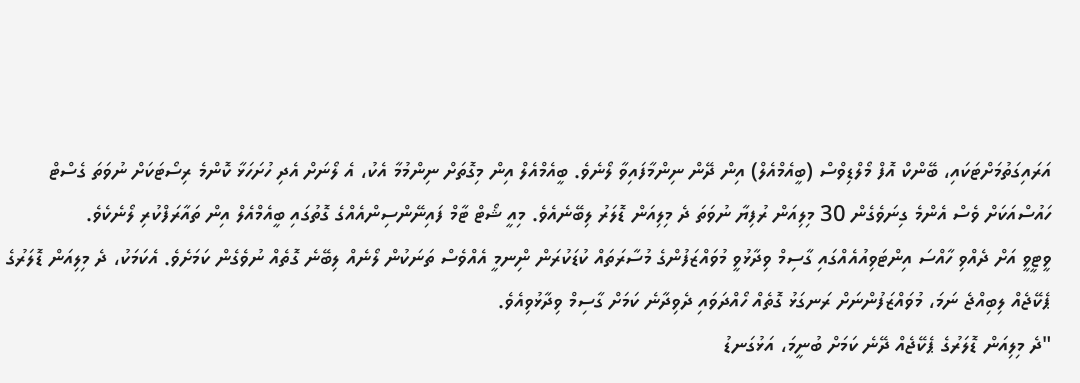އަރައިގަތުމަށްޓަކައި، ބޭންކް އޮފް މޯލްޑިވްސް (ބީއެމްއެލް) އިން ދޭން ނިންމާފައިވާ ލޯނެވެ. ބީއެމްއެލް އިން މިގޮތަށް ނިންމުމާ އެކު، އެ ލޯނަށް އެދި ހުށަހަޅާ ކޮންމެ ރިސޯޓަކަށް ނުވަތަ ގެސްޓް ހައުސްއަކަށް ވެސް އެންމެ ގިނަވެގެން 30 މިލިއަން ރުފިޔާ ނުވަތަ ދެ މިލިއަން ޑޮލަރު ލިބޭނެއެވެ. މިއީ ޝޯޓް ޓާމް ފައިނޭންސިންއެއްގެ ގޮތުގައި ބީއެމްއެލް އިން ތައާރަފްކުރި ލޯނެކެވެ.
ވީޓީވީ އަށް ދެއްވި ހާއްސަ އިންޓަވިއުއެއްގައި ގާސިމް ވިދާޅުވީ މުވައްޒަފުންގެ މުސާރަތައް ކުޑަކުރަން ނިްނމީ އެއްވެސް ތަނަކުން ލޯނެއް ލިބޭނެ ގޮތެއް ނުވެގެން ކަމަށެވެ. އެކަމަކު، ދެ މިލިއަން ޑޮލަރުގެ ޕެކޭޖެއް ލިބިއްޖެ ނަމަ، މުވައްޒަފުންނަށް ރަނގަޅު ގޮތެއް ހޯއްދަވައި ދެވިދާނެ ކަމަށް ގާސިމް ވިދާޅުވިއެވެ.
"ދެ މިލިއަން ޑޮލަރުގެ ޕެކޭޖެއް ދޭނެ ކަމަށް ބުނީމަ، އަޅުގަނޑު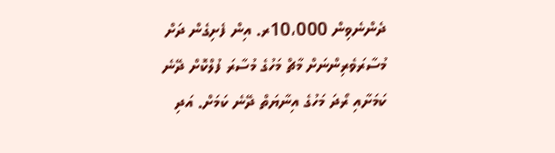ދެންނެވިން 10،000ރ. އިން ފެށިގެން ދަށް މުސާރަވެރިންނަށް މާޗް މަހުގެ މުސާރަ ފުލްކޮށް ދޭނެ ކަމަށާއި ރޯދަ މަހުގެ އިނާޔަތް ދޭނެ ކަމަށް. އަދި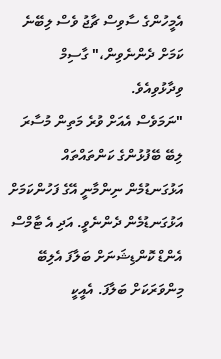އެމީހުންގެ ސާވިސް ޗާޖު ވެސް ލިބޭނެ ކަމަށް ދެންނެވިން،" ގާސިމް ވިދާޅުވިއެވެ.
"ނަމަވެސް އެއަށް ވުރެ މަތިން މުސާރަ ލިބޭ ބޭފުޅުންގެ ކަންތައްތައް އަޅުގަނޑުމެން ނިންމާނީ އޭގެ ފަހުންކަމަށް އަޅުގަނޑުމެން ދެންނެވީ. އަދި އެ ޓާމްސް އެންޑް ކޮންޑިޝަނަށް ބަލާފަ އެލިބޭ މިންވަރަކަށް ބަލާފަ. އެއީކީ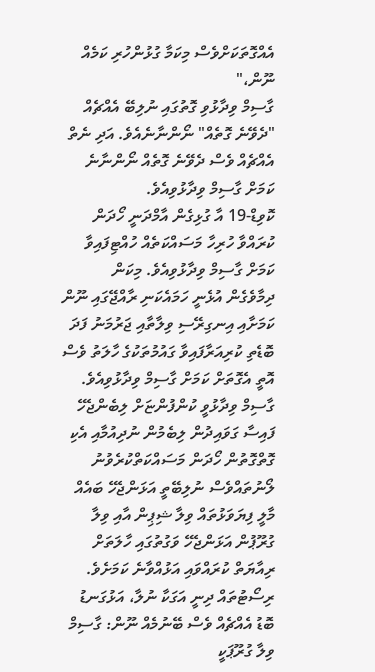އެއްގޮތަކަށްވެސް މިކަމާ ގުޅުންހުރި ކަމެއް ނޫން،"
ގާސިމް ވިދާޅުވި ގޮތުގައި ނުލިބޭ އެއްޗެއް "ދެވޭނެ ގޮތެއް" ނޯންނާނެއެވެ. އަދި ނެތް އެއްޗެއް ވެސް ދެވޭނެ ގޮތެއް ނޯންނާނެ ކަމަށް ގާސިމް ވިދާޅުވިއެވެ.
ކޮވިޑް-19 އާ ގުޅިގެން އާމްދަނީ ހޯދަން ކުރައްވާ ހުރިހާ މަސައްކަތެއް ހުއްޓިފައިވާ ކަމަށް ގާސިމް ވިދާޅުވިއެވެ. މިކަން ދިމާވެގެން އުޅެނީ ހަމައެކަނި ރާއްޖޭގައި ނޫން ކަމަށާއި އިނގިރޭސި ވިލާތާއި ޖަރުމަނު ފަދަ ބޮޑެތި ކުރިއަރާފައިވާ ގައުމުތަކުގެ ހާލަތު ވެސް އޮތީ އެގޮތަށް ކަމަށް ގާސިމް ވިދާޅުވިއެވެ.
ގާސިމް ވިދާޅުވީ ކުންފުންޏަށް ލިބެންޖެހޭ ފައިސާ ގަވައިދުން ލިބެމުން ނުދިއުމާއި އެކި ގޮތްގޮތުން ހޯދަން މަސައްކަތްކުރެވުނު ލޯނުތައްވެސް ނުލިބޭތީ އަޅަންޖެހޭ ބައެއް މާލީ ފިޔަވަޅުތައް ވިލާ ޝިޕިން އާއި ވިލާ ގުރޫޕުން އަޅަންޖެހޭ ވަގުތުގައި ހާލަތަށް ރިއާޔަތް ކުރައްވައި އަޅުއްވާނެ ކަމަށެވެ.
ރިސޯޓުތައް ދިނީ އަގަކާ ނުލާ، އަޅުގަނޑު ބޮޑު އެއްޗެއް ވެސް ބޭނުމެއް ނޫން: ގާސިމް
ވިލާ ގުރޫޕަކީ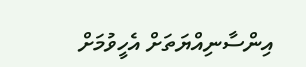އިންސާނިއްޔަތަށް އެހީވުމަށް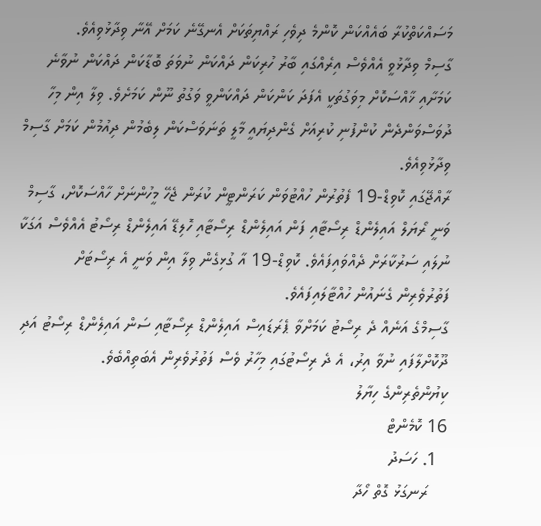މަސައްކަތްކުރާ ބައެއްކަން ކޮންމެ ދިވެހި ރައްޔިތަކަށް އެނގޭނެ ކަމަށް އޭނާ ވިދާޅުވިއެވެ.
ގާސިމް ވިދާޅުވީ އެއްވެސް އިރެއްގައި ބާރު ހުރިކަން ދައްކަން ނުވަތަ ބޮޑާކަން ދައްކަން ނުވާނެ ކަމަށާއި ޚާއްސަކޮށް މިވަގުތަކީ އެފަދަ ކަންކަން ދައްކަންވީ ވަގުތު ނޫން ކަމަށެވެ. ވިލާ އިން މިހާ ދުވަސްވަންދެން ކުންފުނި ކުރިއަށް ގެންދިޔައީ މާލީ ތަނަވަސްކަން ލިބެމުން ދިއުމުން ކަމަށް ގާސިމް ވިދާޅުވިއެވެ.
ރާއްޖޭގައި ކޮވިޑް-19 ފެތުރުން ހުއްޓުވަން ކަރަންޓީން ކުރަން ޖެހޭ މީހުންނަށް ހާއްސަކޮށް، ގާސިމް ވަނީ ރޯޔަލް އައިލެންޑް ރިސޯޓާއި ފަން އައިލެންޑް ރިސޯޓާއި ހޮލިޑޭ އައިލެންޑް ރިސޯޓު އެއްވެސް އަގަކާ ނުލައި ސަރުކާރަށް ދެއްވައިފައެވެ. ކޮވިޑް-19 އާ ގުޅިގެން ވިލާ އިން ވަނީ އެ ރިސޯޓަށް ފަތުރުވެރިން ގެނައުން ހުއްޓާލައިފައެވެ.
ގާސިމްގެ އަނެއް ދެ ރިސޯޓު ކަމަށްވާ ޕެރަޑައިސް އައިލެންޑް ރިސޯޓާއި ސަން އައިލެންޑް ރިސޯޓު އަދި ދޫކޮށްލާފައި ނުވާ އިރު، އެ ދެ ރިސޯޓުގައި މިހާރު ވެސް ފަތުރުވެރިން އެބަތިއްބެވެ.
ކިޔުންތެރިންގެ ހިޔާލު
16 ކޮމެންޓް
  1. ހަސަދު
    ރަނގަޅު ގޮތް ހޯދާ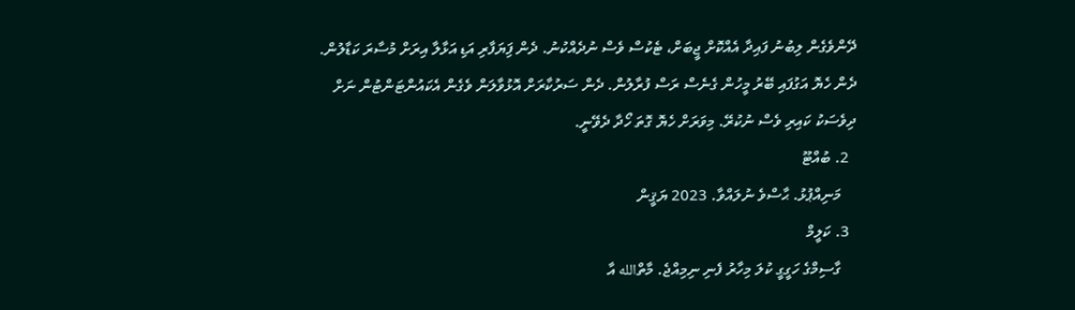ދޭންވެގެން ލިބުނު ފައިދާ އެއްކޮށް ޖީބަށް، ޓެކުސް ވެސް ނުދެއްކުނު. ދެން ފަިޔަފާރި އަޑި އަޅާލާ އިރަށް މުސާރަ ކަޑާލުން. ދެން ހެޔޮ އަގުފައި ބޭރު މީހުން ގެނެސް ރަސް ފުރާލުން. ދެން ސަރުކާރަށް އޮޅުވާލަން ވެގެން އެކައުންޓަންޓުން ނަށް ދިވެސަކު ކައިރި ވެސް ނުކުރޭ. މިވަރަށް ހެޔޮ ގޮތަ ހޯދާ ދެވޭނީ.
  2. ބުއްޓޫ
    މަނިއްޕުޅު. ޙާސްވެ ނުލައްވާ. 2023 ޔަޤީން
  3. ކަލީމް
    ގާސިމްގެ ހަގީގީ ކުލަ މިހާރު ފެނި ނިމިއްޖެ. މާތްالله އާ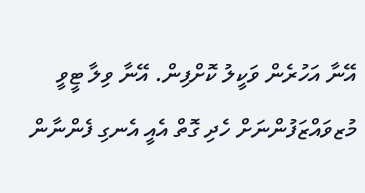އޭނާ އަހުރެން ވަކީލު ކޮށްފިން. އޭނާ ވިލާ ޓީވީ މުޒވައްޒަފުންނަށް ހެދި ގޮތް އެއީ އެނގި ފެންނާން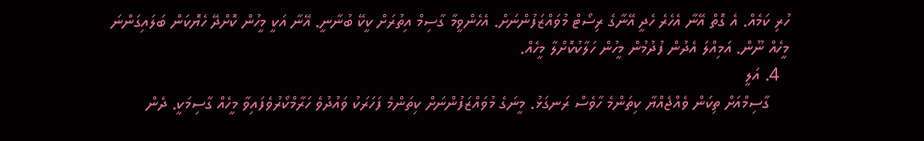ހުރި ކަމެއް. އެ ގޮތް އޭނާ އެހެރެ ހެދީ އޭނާގެ ރިސޯޓް މުވައްޒަފުންނަށް. އެހެންވީމާ ގާސިމް އިތުރަށް ކީކޭ ބުނާނީ. އޭނާ އަކީ މީހުން ކޮށްދޭ ހެޔޮކަން ބަލައިގަންނަ މީހެއް ނޫން. އަމިއްލަ އެދުން ފުދުމުން މީހުން ހަލާކުކޮށްލާ މީހެއް.
  4. އަލީ
    ގާސިމްއަށް ތިކަން ވެއްޖެއްޔާ ކިތަންމެ ހާވެސް ރަނގަޅު. މީނަގެ މުވައްޒަފުންނަށް ކިތަންމެ ފަހަރަކު ވައުދުވެ ހަރާމްކޯރުވެފައިވާ މީހެއް ގާސިމަކީ. ދެން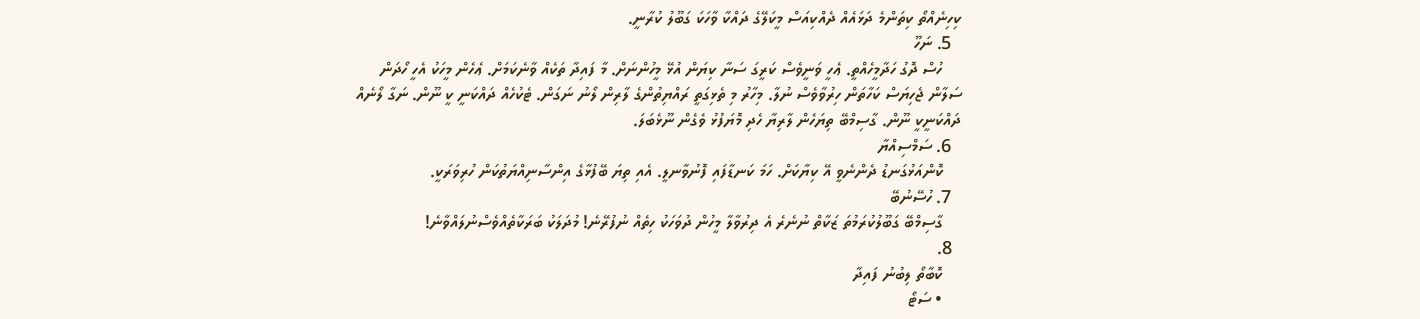ކިހިނެއްތޯ ކިތަންމެ ދަޅައެއް ދެއްކިއަސް މީކަލޭގެ ދައްކާ ވާހަކަ ގަބޫލު ކުރާނީ.
  5. ނަހޫ
    ހުސް ދޮގު ހަދާމީހެއްތީ. ޢެހީ ވަނީވެސް ކަރީގަ ސަނާ ކިޔަން އުޅޭ މީހުންނަށް. މާ ފައިދާ ތަކެއް ވާނެކަމަށް. ޢެހެން މީހަކު އެހީ ހޯދަން ސަލާން ޖެހިޔަސް ކަހާތަން ހިރުވާވެސް ނުލާ. މިހާރު މި ތެޅިގަތީ ރައްޔިތުންގެ ލާރިން ލޯނު ނަގަން. ޓެކުހެއް ދައްކަނީ ކީ ނޫން. ނަގާ ލޯނެއް ދައްކަނީކީ ނޫން. ގާސިމްބޭ ތިޔަހެން ލާރިޔާ ހެދި މޮޔަފުޅު ވެގެން ނޫޅެބަލަ.
  6. ސަމްސިއްޔާ
    ކޮންއަޅުގަނޑު ދެންނެވީ އޭ ކިޔާކަށް. ހަމަ ކަނޑާފައި ފޮނުވާނލީ. އެއި ތިޔަ ބޭފުޅާގެ އިންސާނިއްޔަތުކަން ހުރިވަރަކީ.
  7. ހުސޭނުބޭ
    ގާސިމްބޭ ގަބޫލުކުރަމުތަ ޒަކާތް ނުނެރެ އެ ދިރުވާލާ މީހުން ދުވަހަކު ހިތެއް ނުފުރޭނެ! މުދަލަކު ބަރަކާތެއްވެސްނުލައްވާނެ!
  8.
    ކޮބާތޯ ލިބުނު ފައިދާ
    • ސަޓޯ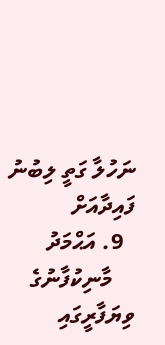ނަހުލާ ގަތީ ލިބުނު ފައިދާއަށް
  9. އަޙްމަދު
    މާނިކުފާނުގެ ވިޔަފާރީގައި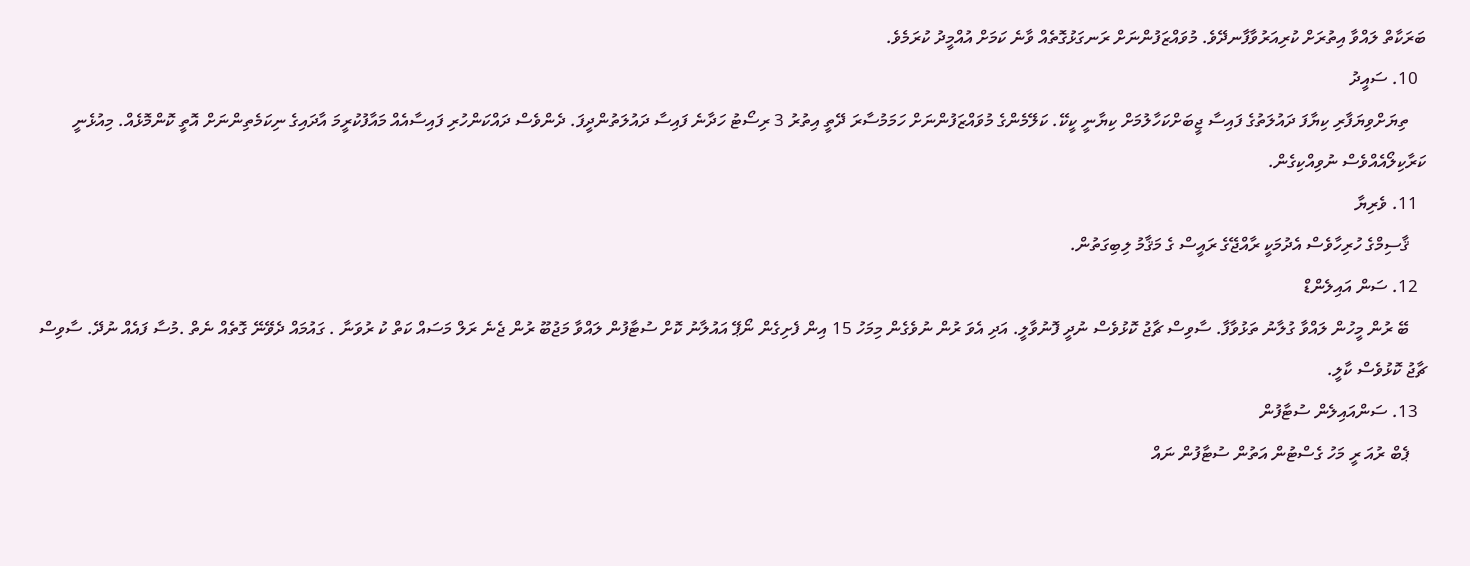ބަރަކާތް ލައްވާ އިތުރަށް ކުރިއަރުވާފާނދޭވެ. މުވައްޒަފުންނަށް ރަނގަޅުގޮތެއް ވާނެ ކަމަށް އުއްމީދު ކުރަމެވެ.
  10. ސައީދު
    ތިޔަށްވިޔަފާރި ކިޔާފަ ދައުލަތުގެ ފައިސާ ޖީބަށްކަހާލުމަށް ކިޔާނީ ކީކޭ. ކަލޭމެންގެ މުވައްޒަފުންނަށް ހަމަމުސާރަ ދޭތީ އިތުރު 3 ރިސޯޓު ހަދާނެ ފައިސާ ދައުލަތުންދީފަ. ދެންވެސް ދައްކަންހުރި ފައިސާއެއް މައާފުކުރީމަ އާދައިގެ ނިކަމެތިންނަށް އޮތީ ކޮންމޮޅެއް. މިއުޅެނީ ކަރާކިލޯއެއްވެސް ނުވިއްކިގެން.
  11. ވެރިޔާ
    ޤާސިމްގެ ހުރިހާވެސް އެދުމަކީ ރާއްޖޭގެ ރައީސް ގެ މަޤާމު ލިބިގަތުން.
  12. ސަން އައިލެންޑް
    ބޭ ރުން މީހުން ލައްވާ ގުލާނު ތަޅުވާފާ. ސާވިސް ޗާޖު ކޮޅުވެސް ނުދީ ފޮނުވާލީ. އަދި އެވަ ރުން ނުވެގެން މިމަހު 15 އިން ފެށިގެން ނޯޕޭ އައުލާނު ކޮށް ސުޓާފުން ލައްވާ މަޖުބޫ ރުން ޖެނެ ރަލް މަސައް ކަތް ކު ރުވަނާ . ގައުމައް ދެވޭނޭ ގޮތެއް ނެތް .މުސާ ފައެއް ނުދޭ. ސާވިސް ޗާޖު ކޮޅުވެސް ކާލީ.
  13. ސަންއައިލެން ސުޓާފުން
    ޕެބް ރުއަ ރީ މަހު ގެސްޓުން އަތުން ސުޓާފުން ނައް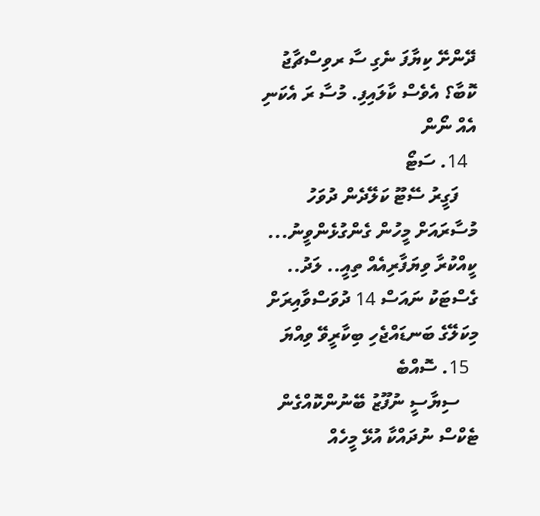ދޭންށޭ ކިޔާފަ ނެގި ސާ ރވިސްޗާޖު ކޮބާ؟ އެވެސް ކާލައިފި. މުސާ ރަ އެކަނި އެއް ނޯން
  14. ސަޓޯ
    ފަގީރު ސޭޓޫ ކަލޭދެން ދުވަހު މުސާރައަށް މީހުން ގެންގުޅެންވީނު... ކީއްކުރާ ވިޔަފާރިއެއް ތިއީ.. ލަދު.. ގެސްޓަކު ނައަސް 14 ދުވަސްވާއިރަށް މިކަލޭގެ ބަނޑައްޖެހި ބިކާރީވޭ ވިއްޔަ
  15. ސޮއްބެ
    ސިޔާސީ ނުފޫޒު ބޭނުންކޮއްގެން ޓެކްސް ނުދައްކާ އުޅޭ މީހެއް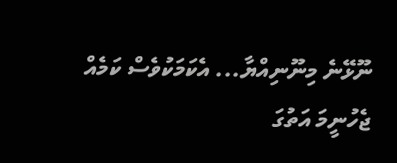ނޫޅޭނެ މިނޫނިއްޔާ... އެކަމަކުވެސް ކަމެއް ޖެހުނީމަ އަތުގަ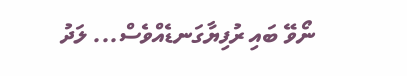ނޯވޭ ބައި ރުފިޔާގަނޑެއްވެސް... ލަދު